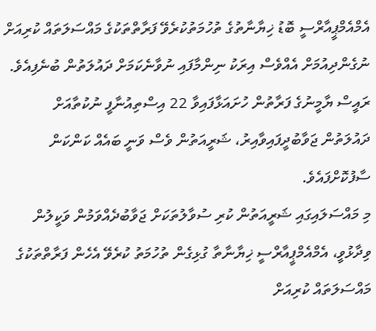އެމްއެމްޕީއާރްސީ ބޮޑު ޚިޔާނާތުގެ ތުހުމަތުކުރެވޭ ފަރާތްތަކުގެ މައްސަލަތައް ކުރިއަށް ނުގެންދިއުމަށް އެއްވެސް އިރަކު ނިންމާފައި ނުވާނެކަމަށް ދައުލަތުން ބުނެފިއެވެ.
ރައީސް ޔާމީނުގެ ފަރާތުން ހުށައަޅާފައިވާ 22 އިސްތިއުނާފީ ނުކުތާއަށް ދައުލަތުން ޖަވާބުދީފައިވާއިރު، ޝަރީއަތުން ވެސް ވަނީ ބައެއް ކަންކަން ސާފުކޮށްފައެވެ.
މި މައްސަލައިގައި ޝަރީއަތުން ކުރި ސުވާލުތަކަށް ޖަވާބުދެއްވަމުން ވަކީލުން ވިދާޅުވީ، އެމްއެމްޕީއާރްސީ ޚިޔާނާތާ ގުޅިގެން ތުހުމަތު ކުރެވޭ އެހެން ފަރާތްތަކުގެ މައްސަލަތައް ކުރިއަށް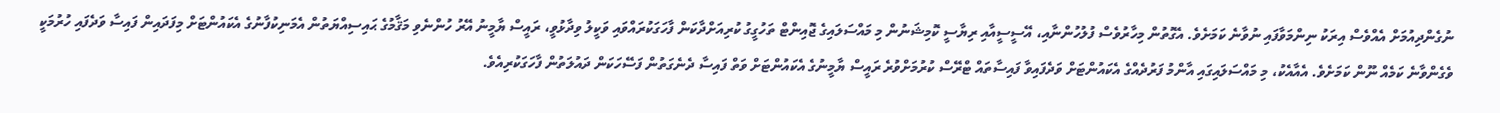ނުގެންދިއުމަށް އެއްވެސް އިރަކު ނިންމަވާފައި ނުވާނެ ކަމަށެވެ. އެގޮތުން މިހާރުވެސް ފުލުހުންނާއި، އޭސީސީއާއި ރިޔާސީ ކޮމިޝަނުން މި މައްސަލައިގެ ޖޮއިންޓް ތަހުގީގު ކުރިއަށްދާކަން ފާހަގަކުރައްވައި ވަކީލު ވިދާޅުވީ، ރައީސް ޔާމީނު އޭރު ހުންނެވި މަޤާމުގެ ޙައިސިއްޔަތުން އެމަނިކުފާނުގެ އެކައުންޓަށް މިފަދައިން ފައިސާ ވަދެފައި ހުރުމަކީ ވެގެންވާނެ ކަމެއް ނޫން ކަމަށެވެ. އެއާއެކު، މި މައްސަލައިގައި އާންމު ފަރުދެއްގެ އެކައުންޓަށް ވަދެފައިވާ ފައިސާތައް ޓްރޭސް ކުރުމަށްވުރެ ރައީސް ޔާމީނުގެ އެކައުންޓަށް ވަތް ފައިސާ ދެނެގަތުން ފަސޭހަކަން ދައުލަތުން ފާހަގަކުރިއެވެ.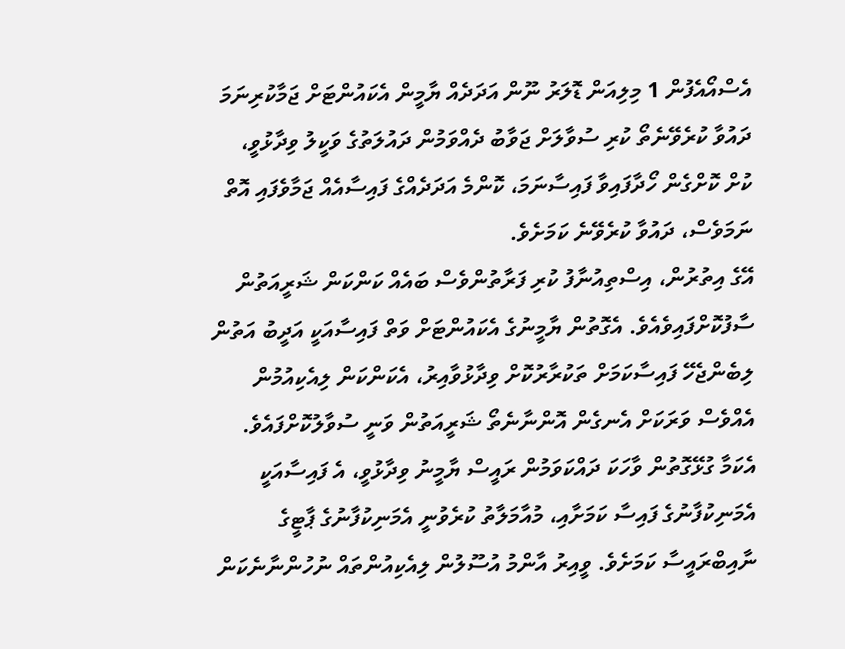އެސްއޯއެފުން 1 މިލިއަން ޑޮލަރު ނޫން އަދަދެއް ޔާމީން އެކައުންޓަށް ޖަމާކުރިނަމަ ދައުވާ ކުރެވޭނެތޯ ކުރި ސުވާލަށް ޖަވާބު ދެއްވަމުން ދައުލަތުގެ ވަކީލު ވިދާޅުވީ، ކުށް ކޮށްގެން ހޯދާފައިވާ ފައިސާނަމަ، ކޮންމެ އަދަދެއްގެ ފައިސާއެއް ޖަމާވެފައި އޮތް ނަމަވެސް، ދައުވާ ކުރެވޭނެ ކަމަށެވެ.
އޭގެ އިތުރުން، އިސްތިއުނާފު ކުރި ފަރާތުންވެސް ބައެއް ކަންކަން ޝަރީއަތުން ސާފުކޮށްފައިވެއެވެ. އެގޮތުން ޔާމީނުގެ އެކައުންޓަށް ވަތް ފައިސާއަކީ އަދީބު އަތުން ލިބެންޖެހޭ ފައިސާކަމަށް ތަކުރާރުކޮށް ވިދާޅުވާއިރު، އެކަންކަން ލިއެކިއުމުން އެއްވެސް ވަރަކަށް އެނގެން އޮންނާނެތޯ ޝަރީއަތުން ވަނީ ސުވާލުކޮށްފައެވެ. އެކަމާ ގުޅޭގޮތުން ވާހަކަ ދައްކަވަމުން ރައީސް ޔާމީނު ވިދާޅުވީ، އެ ފައިސާއަކީ އެމަނިކުފާނުގެ ފައިސާ ކަމަށާއި، މުއާމަލާތު ކުރެވުނީ އެމަނިކުފާނުގެ ޕާޓީގެ ނާއިބްރައީސާ ކަމަށެވެ. ވީއިރު އާންމު އުސޫލުން ލިއެކިއުންތައް ނުހުންނާނެކަން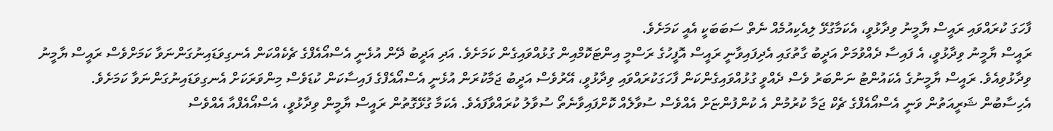ފާހަގަ ކުރައްވައި ރައީސް ޔާމީނު ވިދާޅުވީ، އެކަމާގުޅޭ ލިއެކިއުމެއް ނެތް ސަބަބަކީ އެއީ ކަމަށެވެ.
ރައީސް ޔާމީނު ވިދާޅުވީ، އެ ފައިސާ ދެއްވުމަށް އަދީބު ގާތުގައި އެދިފައިވާނީ ރައީސް އޮފީހުގެ ރަސްމީ އިންޓަކޮމްއިން ގުޅުއްވައިގެން ކަމަށެވެ. އަދި އަދީބު ދޭން އުޅެނީ އެސްއޯއެފްގެ ޗެކެއްކަން އެނގިވަޑައިނުގަންނަވާ ކަމަށްވެސް ރައީސް ޔާމީނު ވިދާޅުވިއެވެ. ރައީސް ޔާމީނުގެ އެކައުންޓު ނަންބަރު ވެސް ދެއްވީ ގުޅުއްވައިގެންކަން ފާހަގަކުރައްވައި ވިދާޅުވީ، އޭރުވެސް އަދީބު ޖަމާކުރަން އުޅެނީ އެސްއޯއެފްގެ ފައިސާކަން ކުޑަވެސް މިންވަރަކަށް އެނގިވަޑައިނުގަންނަވާ ކަމަށެވެ.
އެހިސާބުން ޝަރީއަތުން ވަނީ އެސްއޯއެފްގެ ޗެކް ޖަމާ ކުރުމުން އެ ކުންފުންޏަށް އެއްވެސް ސުވާލެއް ކޮށްފައިވާނެތޯ ސުވާލު ކުރައްވާފައެވެ. އެކަމާ ގުޅޭގޮތުން ރައީސް ޔާމީން ވިދާޅުވީ، އެސްއޯއެފްއާ އެއްވެސް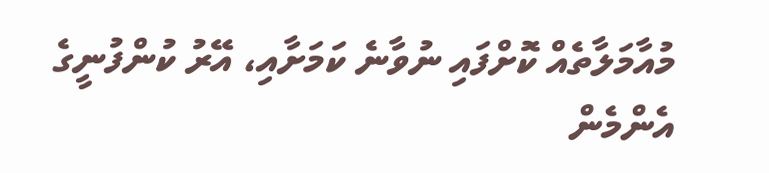މުއާމަލާތެއް ކޮށްފައި ނުވާނެ ކަމަށާއި، އޭރު ކުންފުނީގެ އެންމެން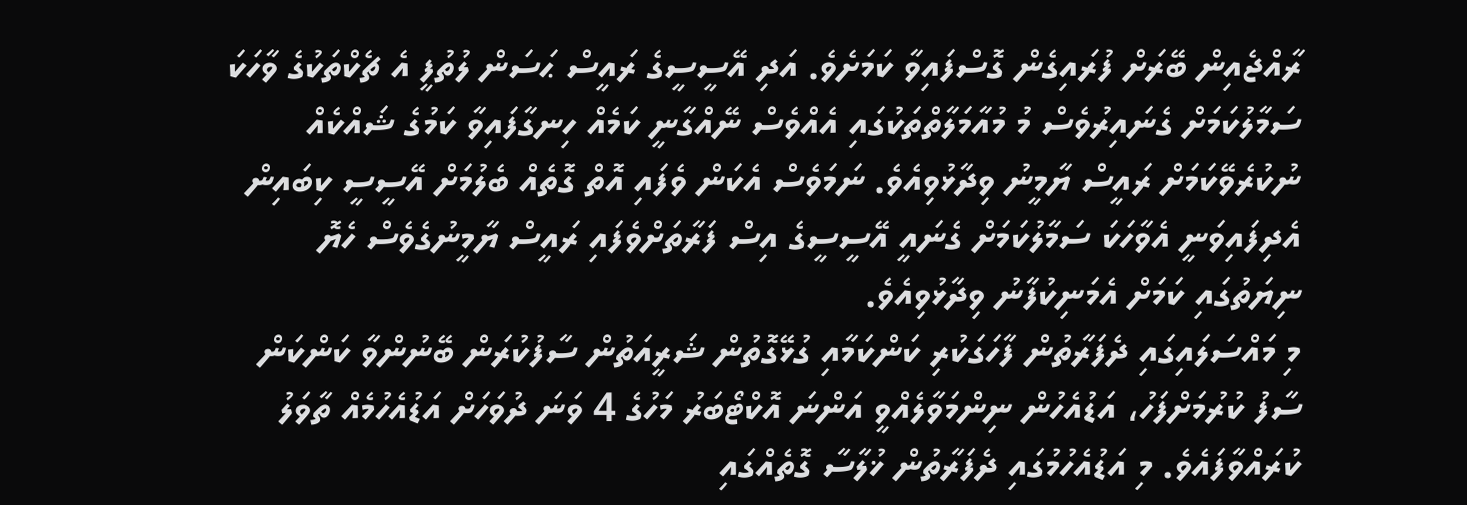ރާއްޖެއިން ބޭރަށް ފުރައިގެން ގޮސްފައިވާ ކަމަށެވެ. އަދި އޭސީސީގެ ރައީސް ޙަސަން ލުތުފީ އެ ޗެކްތަކުގެ ވާހަކަ ސަމާލުކަމަށް ގެނައިރުވެސް މު މުއާމަލާތްތަކުގައި އެއްވެސް ނޭއްގާނީ ކަމެއް ހިނގާފައިވާ ކަމުގެ ޝައްކެއް ނުކުރެވޭކަމަށް ރައީސް ޔާމީނު ވިދާޅުވިއެވެ. ނަމަވެސް އެކަން ވެފައި އޮތް ގޮތެއް ބެލުމަށް އޭސީސީ ކިބައިން އެދިފައިވަނީ އެވާހަކަ ސަމާލުކަމަށް ގެނައީ އޭސީސީގެ އިސް ފަރާތަށްވެފައި ރައީސް ޔާމީނުގެވެސް ހެޔޮ ނިޔަތުގައި ކަމަށް އެމަނިކުފާނު ވިދާޅުވިއެވެ.
މި މައްސަލައިގައި ދެފަރާތުން ފާހަގަކުރި ކަންކަމާއި ގުޅޭގޮތުން ޝަރީއަތުން ސާފުކުރަން ބޭނުންވާ ކަންކަން ސާފު ކުރުމަށްފަހު، އަޑުއެހުން ނިންމަވާލެއްވީ އަންނަ އޮކްޓޯބަރު މަހުގެ 4 ވަނަ ދުވަހަށް އަޑުއެހުމެއް ތާވަލު ކުރައްވާފައެވެ. މި އަޑުއެހުމުގައި ދެފަރާތުން ޚުލާސާ ގޮތެއްގައި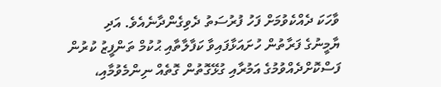ވާހަކަ ދެއްކެވުމަށް ފަހު ފުރުސަތު ދެވިގެންދާނެއެވެ. އަދި ޔާމީނުގެ ފަރާތުން ހުށައަޅާފައިވާ ކަފާލާތާއި ޙުކުމް ތަންފީޒު ކުރުން ފަސްކޮށްދެއްވުމުގެ އަމުރާއި ގުޅޭގޮތުން ގޮތެއް ނިންމެވުމާއި،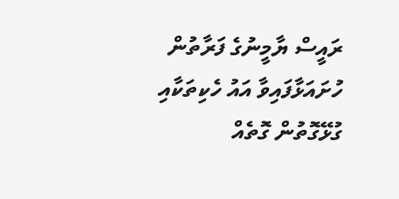ރައީސް ޔާމީނުގެ ފަރާތުން ހުށައަޅާފައިވާ އައު ހެކިތަކާއި ގުޅޭގޮތުން ގޮތެއް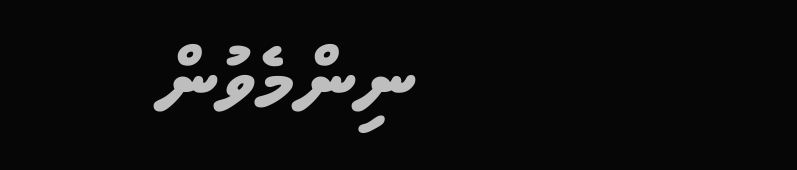ނިންމެވުން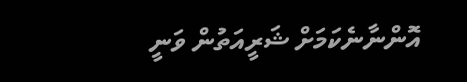އޮންނާނެކަމަށް ޝަރީއަތުން ވަނީ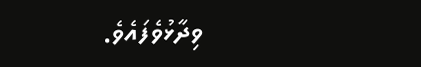ވިދާޅުވެފައެވެ.